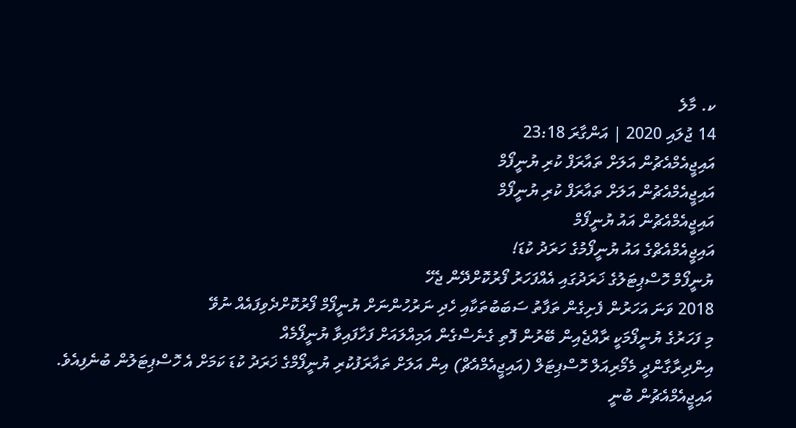ކ. މާލެ
14 ޖުލައި 2020 | އަންގާރަ 23:18
އައިޖީއެމްއެޗުން އަލަށް ތައާރަފް ކުރި ޔުނީފޯމް
އައިޖީއެމްއެޗުން އަލަށް ތައާރަފް ކުރި ޔުނީފޯމް
އައިޖީއެމްއެޗުން އައު ޔުނީފޯމް
އައިޖީއެމްއެޗްގެ އައު ޔުނީފޯމުގެ ހަރަދު ކުޑަ!
ޔުނީފޯމް ހޮސްޕިޓަލުގެ ޚަރަދުގައި އެއްފަހަރު ފޯރުކޮށްދޭން ޖެހޭ
2018 ވަނަ އަހަރުން ފެށިގެން ތަފާތު ސަބަބުތަކާއި ހެދި ނަރުހުންނަށް ޔުނީފޯމް ފޯރުކޮށްދެވިފައެއް ނުވޭ
މި ފަހަރުގެ ޔުނީފޯމަކީ ރާއްޖެއިން ބޭރުން ފޮތި ގެނެސްގެން އަމިއްލައަށް ފަހާފައިވާ ޔުނީފޯމެއް
އިންދިރާގާންދީ މެމޯރިއަލް ހޮސްޕިޓަލް (އައިޖީއެމްއެޗް) އިން އަލަށް ތައާރަފުކުރި ޔުނީފޯމްގެ ޚަރަދު ކުޑަ ކަމަށް އެ ހޮސްޕިޓަލުން ބުނެފިއެވެ.
އައިޖީއެމްއެޗުން ބުނީ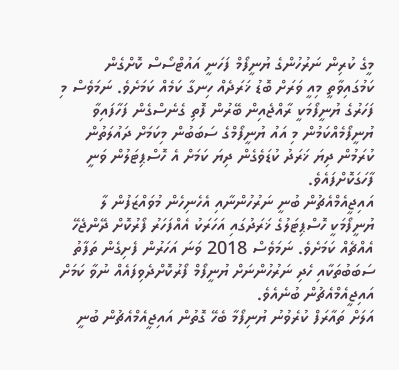މީގެ ކުރިން ނަރުހުންގެ ޔުނީފޯމް ފަހަނީ އައުޓްސޯސް ކޮށްގެން ކަމުގައިވާތީ މިއީ ވަރަށް ބޮޑު ޚަރަދެއް ހިނގާ ކަމެއް ކަމަށެވެ. ނަމަވެސް މި ފަހަރުގެ ޔުނީފޯމަކީ ރާއްޖެއިން ބޭރުން ފޮތި ގެނެސްގެން ފަހާފައިވާ ޔުނީފޯމެއްކަމުން މި އައު ޔުނީފޯމްގެ ސަބަބުން މިކަމަށް ދައުލަތުން ކުރަމުން ދިޔަ ޚަރަދު ކުޑަވެގެން ދިޔަ ކަމަށް އެ ހޮސްޕިޓަލުން ވަނީ ފާހަގަކޮށްފައެވެ.
އައިޖީއެމްއެޗުން ބުނީ ނަރުހުންނާއި އެހެނިހެން މުވައްޒަފުން ލާ ޔުނީފޯމަކީ ހޮސްޕިޓަލުގެ ޚަރަދުގައި އަހަރަކު އެއްފަހަރު ފޯރުކޮށް ދޭންޖެހޭ އެއްޗެއް ކަމަށެވެ. ނަމަވެސް 2018 ވަނަ އަހަރުން ފެށިގެން ތަފާތު ސަބަބުތަކާއި ހެދި ނަރުހުންނަށް ޔުނީފޯމް ފޯރުކޮށްދެވިފައެއް ނުވާ ކަމަށް އައިޖީއެމްއެޗުން ބުނެއެވެ.
އަލަށް ތައާރަފް ކުރެވުނު ޔުނިފޯމާ ބެހޭ ގޮތުން އައިޖީއެމްއެޗުން ބުނީ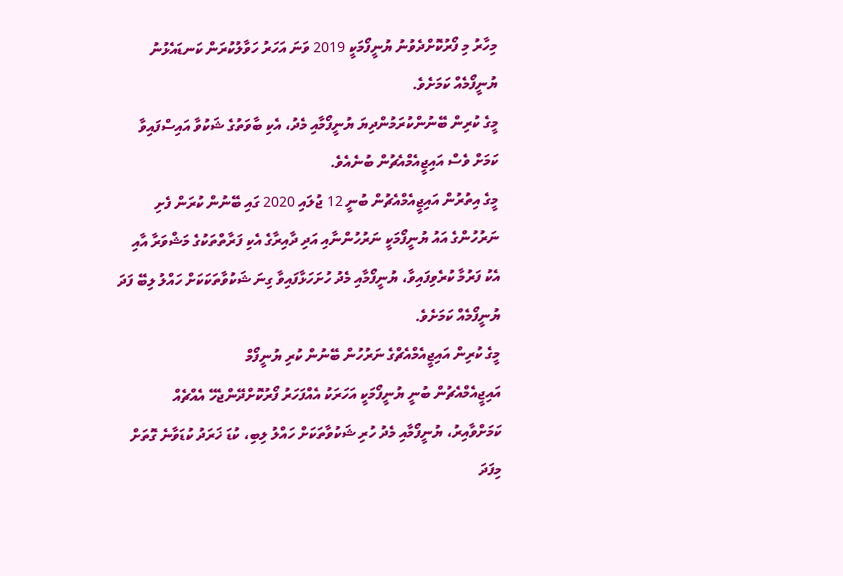މިހާރު މި ފޯރުކޮށްދެވުނު ޔުނީފޯމަކީ 2019 ވަނަ އަހަރު ހަވާލުކުރަން ކަނޑައެޅުނު ޔުނީފޯމެއް ކަމަށެވެ.
މީގެ ކުރިން ބޭނުންކުރަމުންދިޔަ ޔުނީފޯމާއި މެދު، އެކި ބާވަތުގެ ޝަކުވާ އައިސްފައިވާ ކަމަށް ވެސް އައިޖީއެމްއެޗުން ބުނެއެވެ.
މީގެ އިތުރުން އައިޖީއެމްއެޗުން ބުނީ 12 ޖުލައި 2020 ގައި ބޭނުން ކުރަން ފެށި ނަރުހުންގެ އައު ޔުނީފޯމަކީ ނަރުހުންނާއި އަދި ދާއިރާގެ އެކި ފަރާތްތަކުގެ މަޝްވަރާ އާއި އެކު ފަރުމާ ކުރެވިފައިވާ، ޔުނީފޯމާއި މެދު ހުށަހަޅާފައިވާ ގިނަ ޝަކުވާތަކަކަށް ހައްލު ލިބޭ ފަދަ ޔުނީފޯމެއް ކަމަށެވެ.
މީގެ ކުރިން އައިޖީއެމްއެޗްގެ ނަރުހުން ބޭނުން ކުރި ޔުނީފޯމް
އައިޖީއެމްއެޗުން ބުނީ ޔުނީފޯމަކީ އަހަރަކު އެއްފަހަރު ފޯރުކޮށްދޭންޖެހޭ އެއްޗެއް ކަމަށްވާއިރު، ޔުނީފޯމާއި މެދު ހުރި ޝަކުވާތަކަށް ހައްލު ލިބި، ކުޑަ ޚަރަދު ކުޑަވާނެ ގޮތަށް މިފަދަ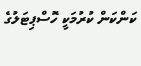ކަންކަން ކުރުމަކީ ހޮސްޕިޓަލުގެ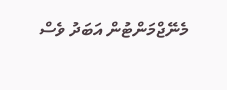މެނޭޖްމަންޓުން އަބަދު ވެސް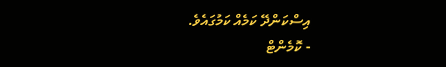އިސްކަންދޭ ކަމެއް ކަމުގައެވެ.
- ކޮމެންޓް